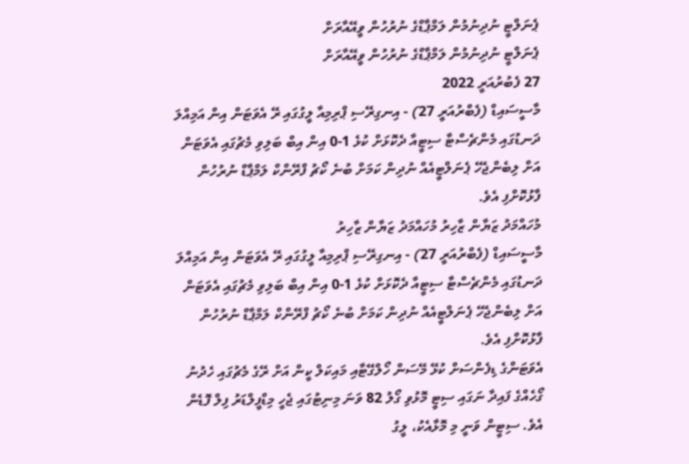ޕެނަލްޓީ ނުދިނުމުން ލަމްޕާޑްގެ ނުރުހުން ވީއޭއާރަށް
ޕެނަލްޓީ ނުދިނުމުން ލަމްޕާޑްގެ ނުރުހުން ވީއޭއާރަށް
27 ފެބުރުއަރީ 2022
މާސީސައިޑް (ފެބްރުއަރީ 27) - އިނގިރޭސި ޕްރިމިއާ ލީގުގައި ރޭ އެވަޓަން އިން އަމިއްލަ ދަނޑުގައި މެންޗެސްޓާ ސިޓީއާ ދެކޮޅަށް ކުޅެ 1-0 އިން އިބް ބަލިވި މެޗުގައި އެވަޓަން އަށް ލިބެންޖެހޭ ޕެނަލްޓީއެއް ނުދިން ކަމަށް ބުނެ ކޯޗު ފްރޭންކް ލަމްޕާޑް ނުރުހުން ފާޅުކޮށްފި އެވެ.
މުހައްމަދު ޒަޔާން ޒާހިރު މުހައްމަދު ޒަޔާން ޒާހިރު
މާސީސައިޑް (ފެބްރުއަރީ 27) - އިނގިރޭސި ޕްރިމިއާ ލީގުގައި ރޭ އެވަޓަން އިން އަމިއްލަ ދަނޑުގައި މެންޗެސްޓާ ސިޓީއާ ދެކޮޅަށް ކުޅެ 1-0 އިން އިބް ބަލިވި މެޗުގައި އެވަޓަން އަށް ލިބެންޖެހޭ ޕެނަލްޓީއެއް ނުދިން ކަމަށް ބުނެ ކޯޗު ފްރޭންކް ލަމްޕާޑް ނުރުހުން ފާޅުކޮށްފި އެވެ.
އެވަޓަންގެ ޑިފެންސަށް ކުޅޭ މޭސަން ހޯލްގޭޓާއި މައިކަލް ކީން އަށް ރޭގެ މެޗުގައި ހެދުނު ގޯހެއްގެ ފައިދާ ނަގައި ސިޓީ މޮޅުވި ގޯލު 82 ވަނަ މިނިޓުގައި ޖެހީ މިޑްފީލްޑަރު ފިލް ފޮޑެން އެވެ. ސިޓީން ވަނީ މި މޮޅާއެކު، ލީގު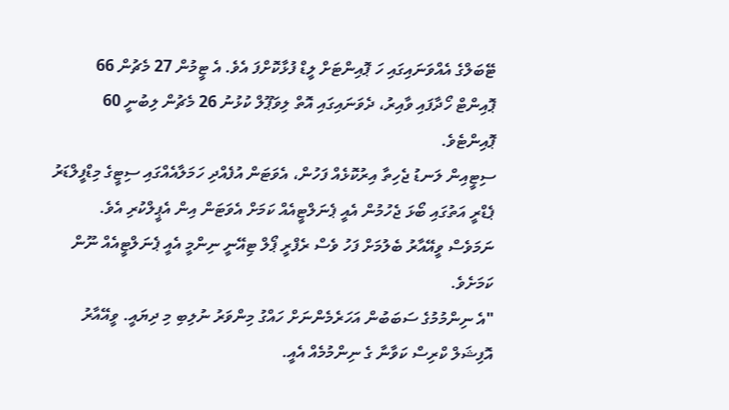ޓޭބަލްގެ އެއްވަނައިގައި ހަ ޕޮއިންޓަށް ލީޑް ފުޅާކޮށްފަ އެވެ. އެ ޓީމުން 27 މެޗުން 66 ޕޮއިންޓް ހޯދާފައި ވާއިރު، ދެވަނައިގައި އޮތް ލިވަޕޫލް ކުޅުނު 26 މެޗުން ލިބުނީ 60 ޕޮއިންޓެވެ.
ސިޓީއިން ލަނޑު ޖެހިތާ އިރުކޮޅެއް ފަހުން، އެވަޓަން އުފެއްދި ހަމަލާއެއްގައި ސިޓީގެ މިޑްފީލްޑަރު ޕެޑްރީ އަތުގައި ބޯޅަ ޖެހުމުން އެއީ ޕެނަލްޓީއެއް ކަމަށް އެވަޓަން އިން އެޕީލްކުރި އެވެ. ނަމަވެސް ވީއޭއާރު ބެލުމަށް ފަހު ވެސް ރެފްރީ ޕޯލް ޓިއޭނީ ނިންމީ އެއީ ޕެނަލްޓީއެއް ނޫން ކަމަށެވެ.
"އެ ނިންމުމުގެ ސަބަބުން އަހަރެމެންނަށް ހައްގު މިންވަރު ނުލިބި މި ދިޔައީ. ވީއޭއާރު އޮފިޝަލް ކްރިސް ކަވާނާ ގެ ނިންމުމެއް އެއީ.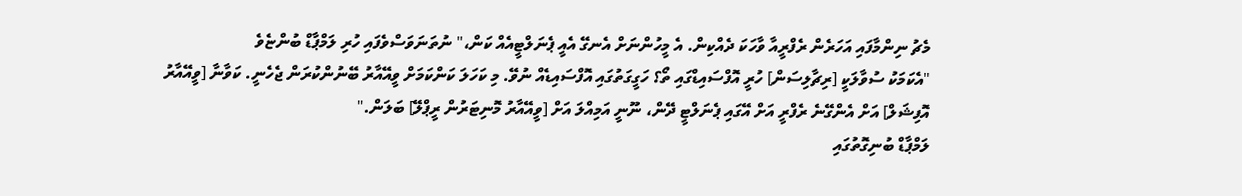މެޗު ނިންމާފައި އަހަރެން ރެފްރީއާ ވާހަކަ ދެއްކިން. އެ މީހުންނަށް އެނގޭ އެއީ ޕެނަލްޓީއެއް ކަން،" ނުތަނަވަސްވެފައި ހުރި ލަމްޕާޑް ބުންޏެވެ
"އެކަމަކު ސުވާލަކީ [ރިޗާލިސަން] ހުރީ އޮފްސައިޑްގައި ތޯ؟ ހަގީގަތުގައި އޮފްސައިޑެއް ނުވޭ. މި ކަހަލަ ކަންކަމަށް ވީއޭއާރު ބޭނުންކުރަން ޖެހެނީ. ކަވާނާ [ވީއޭއާރު އޮފިޝަލް] އަށް އެންގޭނެ ރެފްރީ އަށް އޭގައި ޕެނަލްޓީ ދޭން، ނޫނީ އަމިއްލަ އަށް [ވީއޭއާރު މޮނިޓަރުން ރީޕްލޭ] ބަލަން."
ލަމްޕާޑް ބުނިގޮތުގައި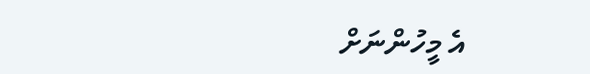އެ މީހުންނަށް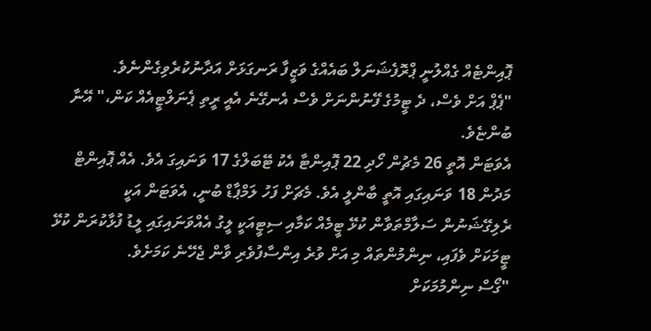ޕޮއިންޓެއް ގެއްލުނީ ޕްރޮފެޝަނަލް ބައެއްގެ ވަޒީފާ ރަނގަޅަށް އަދާނުކުރެވިގެންނެވެ.
"ޕެޕް އަށް ވެސް، ދެ ޓީމުގެ ފޭނުންނަށް ވެސް އެނގޭނެ އެއީ ރީތި ޕެނަލްޓީއެއް ކަން،" އޭނާ ބުންޏެވެ.
އެވަޓަން އޮތީ 26 މެޗުން ހޯދި 22 ޕޮއިންޓާ އެކު ޓޭބަލްގެ 17 ވަނައިގަ އެވެ. އެއް ޕޮއިންޓް މަދުން 18 ވަނައިގައި އޮތީ ބާންލީ އެވެ. މެޗަށް ފަހު ލަމްޕާޑް ބުނީ، އެވަޓަން އަކީ ރެލިގޭޝަނުން ސަލާމްތަވާން ކުޅޭ ޓީމެއް ކަމާއި ސިޓީއަކީ ލީގު އެއްވަނައިގައި ލީޑު ފުޅާކުރަން ކުޅޭ ޓީމަކަށް ވެފައި، ނިންމުންތައް މި އަށް ވުރެ އިންސާފުވެރި ވާން ޖެހޭނެ ކަމަށެވެ.
"ގޯސް ނިންމުމަކަށް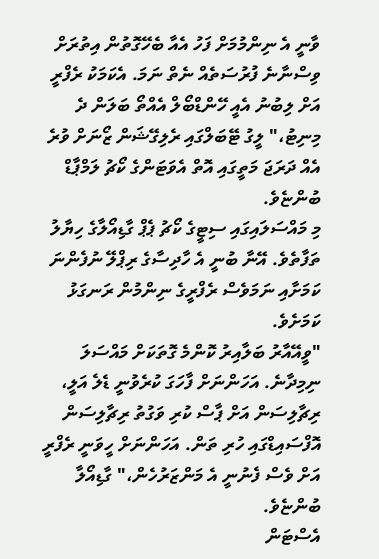ވާނީ އެ ނިންމުމަށް ފަހު އެއާ ބެހޭގޮތުން އިތުރަށް ވިސްނާނެ ފުރުސަތެއް ނެތް ނަމަ. އެކަމަކު ރެފްރީ އަށް ލިބުނު އެއީ ހޭންޑްބޯލް އެއްތޯ ބަލަން ދެ މިނިޓު،" ލީގު ޓޭބަލްގައި ރެލިގޭޝަން ޒޯނަށް ވުރެ އެއް ދަރަޖަ މަތީގައި އޮތް އެވަޓަންގެ ކޯޗު ލަމްޕާޑް ބުންޏެވެ.
މި މައްސަލައިގައި ސިޓީގެ ކޯޗު ޕެޕް ގާޑިއޯލާގެ ހިޔާލު ތަފާތެވެ. އޭނާ ބުނީ އެ ހާދިސާގެ ރިޕްލޭ ނުފެންނަ ކަމަށާއި ނަމަވެސް ރެފްރީގެ ނިންމުން ރަނގަޅު ކަމަށެވެ.
"ވީއޭއާރު ބަލާއިރު ކޮންމެ ގޮތަކަށް މައްސަލަ ނިމިދާނެ. އަހަންނަށް ފާހަގަ ކުރެވުނީ ޑެލެ އަލީ، ރިޗާލިސަން އަށް ޕާސް ކުރި ވަގުތު ރިޗާލިސަން އޮފްސައިޑްގައި ހުރި ތަން. އަހަންނަށް ހީވަނީ ރެފްރީ އަށް ވެސް ފެނުނީ އެ މަންޒަރުހެން،" ގާޑިއޯލާ ބުންޏެވެ.
އެސްޓަން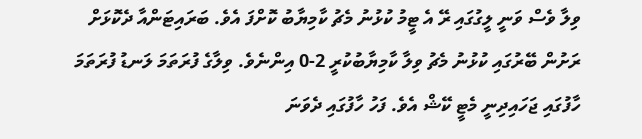ވިލާ ވެސް ވަނީ ލީގުގައި ރޭ އެ ޓީމު ކުޅުނު މެޗު ކާމިޔާބު ކޮށްފަ އެވެ. ބަރައިޓަންއާ ދެކޮޅަށް ރަށުން ބޭރުގައި ކުޅުނު މެޗު ވިލާ ކާމިޔާބުކުރީ 2-0 އިންނެވެ. ވިލާގެ ފުރަތަމަ ލަނޑު ފުރަތަމަ ހާފުގައި ޖަހައިދިނީ މެޓީ ކޭޝް އެވެ. ފަހު ހާފުގައި ދެވަނަ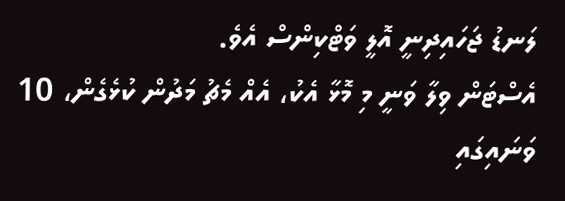ލަނޑު ޖަހައިދިނީ އޮލީ ވަޓްކިންސް އެވެ.
އެސްޓަން ވިލާ ވަނީ މި މޮޅާ އެކު، އެއް މެޗު މަދުން ކުޅެގެން، 10 ވަނައިގައި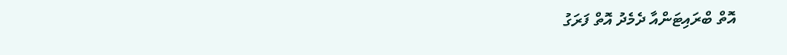އޮތް ބްރައިޓަންއާ ދެމެދު އޮތް ފަރަގު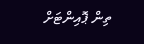ތިން ޕޮއިންޓަށް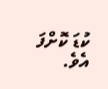ކުޑަ ކޮށްފަ އެވެ.